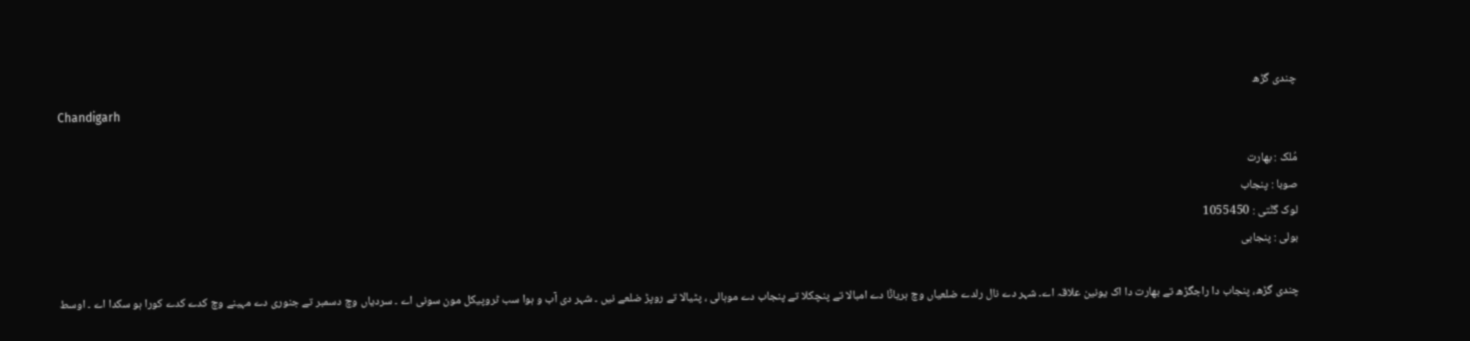چندی گڑھ
Chandigarh

مُلک : بھارت
صوبا : پنجاب
لوک گݨتی : 1055450
بولی : پنجابی

چندی گڑھ، پنجاب دا راجگڑھ تے بھارت دا اک یونین علاقہ اے۔ شہر دے نال رلدے ضلعیاں وچ ہریاݨا دے امبالا تے پنچکلا تے پنجاب دے موہالی ، پٹیالا تے روپڑ ضلعے نیں ۔ شہر دی آب و ہوا سب ٹروپیکل مون سونی اے ۔ سردیاں وچ دسمبر تے جنوری دے مہینے وچ کدے کدے کورا ہو سکدا اے ۔ اوسط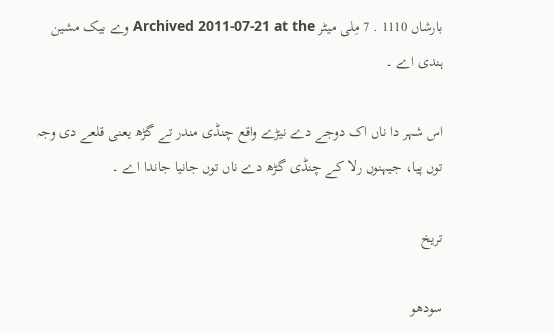بارشاں 1110 . 7 مِلی میٹر Archived 2011-07-21 at the وے بیک مشین ہندی اے ۔

اس شہر دا ناں اک دوجے دے نیڑے واقع چنڈی مندر تے گڑھ یعنی قلعے دی وجہ توں پیا، جیہنوں رلا کے چنڈی گڑھ دے ناں توں جانیا جاندا اے ۔

تریخ

سودھو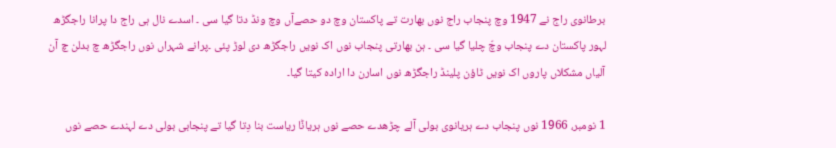برطانوی راج نے 1947 وچ پنجاب راج نوں بھارت تے پاکستان وچ دو حصےآں وچ ونڈ دتا گیا سی ۔ اسدے نال ہی راج دا پرانا راجگڑھ لہور پاکستان دے پنجاب وچّ چلیا گیا سی ۔ ہن بھارتی پنجاب نوں اک نویں راجگڑھ دی لوڑ پئی ۔پرانے شہراں نوں راجگڑھ چ بدلن چ آن آلیاں مشکلاں پاروں اک نویں ٹاؤن پلینڈ راجگڑھ نوں اسارن دا ارادہ کیتا گیا۔

1 نومبر، 1966 نوں پنجاب دے ہریانوی بولی آلے چڑھدے حصے نوں ہریاݨا ریاست بنا دِتا گیا تے پنجابی بولی دے لہندے حصے نوں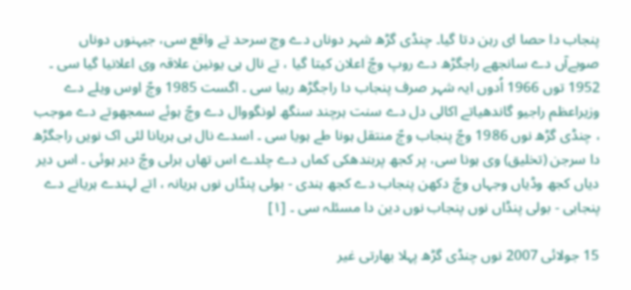پنجاب دا حصا ای رہن دتا گیا۔ چنڈی گڑھ شہر دوناں دے وچ سرحد تے واقع سی، جیہنوں دوناں صوبےآں دے سانجھے راجگڑھ دے روپ وچّ اعلان کیتا گیا ، تے نال ہی یونین علاقہ وی اعلانیا گیا سی ۔ 1952 توں 1966 اُدوں ایہ شہر صرف پنجاب دا راجگڑھ رہیا سی ۔ اگست 1985 وچّ اوس ویلے دے وزیراعظم راجیو گاندھیاتے اکالی دل دے سنت ہرچند سنگھ لونگووال دے وچّ ہوئے سمجھوتے دے موجب ، چنڈی گڑھ نوں 1986 وچّ پنجاب وچّ منتقل ہونا طے ہویا سی ۔ اسدے نال ہی ہریانا لئی اک نویں راجگڑھ دا سرجن (تخلیق) وی ہونا سی، پر کجھ پربندھکی کماں دے چلدے اس تھاں برلی وچّ دیر ہوئی ۔ اس دیر دیاں کجھ وڈیاں وجہاں وچّ دکھن پنجاب دے کجھ ہندی - بولی پنڈاں نوں ہریانہ ، اتے لہندے ہریانے دے پنجابی - بولی پنڈاں نوں پنجاب نوں دین دا مسئلہ سی ۔ [۱]

15 جولائی 2007 نوں چنڈی گڑھ پہلا بھارتی غیر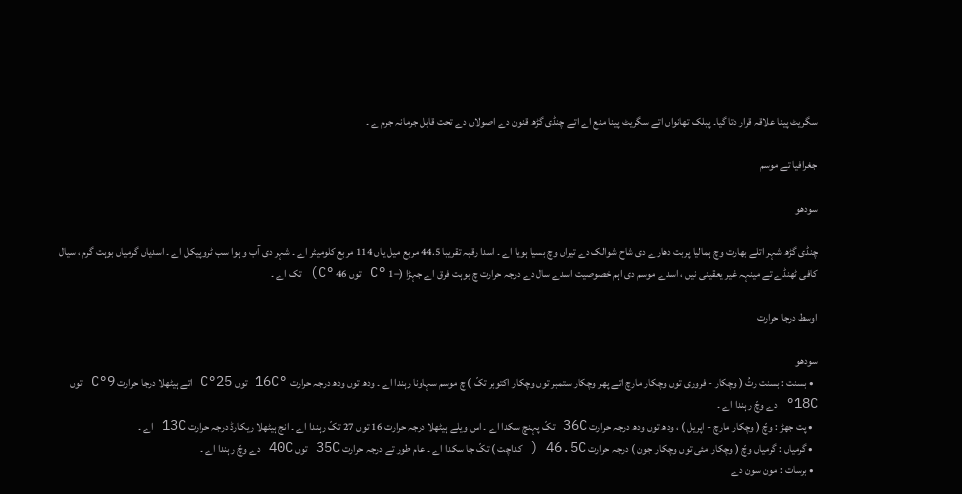سگریٹ پینا علاقہ قرار دتا گیا۔ پبلک تھانواں اتے سگریٹ پینا منع اے اتے چنڈی گڑھ قنون دے اصولاں دے تحت قابل جرمانہ جرم ے ۔

جغرافیا تے موسم

سودھو

چنڈی گڑھ شہر اتلے بھارت وچ ہمالیا پربت دھارے دی شاح شوالک دے تیراں وچ بسیا ہویا اے ۔ اسدا رقبہ تقریبا 44.5 مربع میل یاں 114 مربع کلومیٹر اے ۔ شہر دی آب و ہوا سب ٹروپیکل اے ۔ اسدیاں گرمیاں بوہت گرم ، سیال کافی ٹھنڈے تے مینہہ غیر یعقینی نیں ، اسدے موسم دی اہم خصوصیت اسدے سال دے درجہ حرارت چ بوہت فرق اے جہڑا (−1 °C توں 46 °C) تک اے ۔

اوسط درجا حرارت

سودھو
  • بسنت : بسنت رتُ ( وچکار - فروری توں وچکار مارچ اتے پھر وچکار ستمبر توں وچکار اکتوبر تکّ ) چ موسم سہاونا رہندا اے ۔ ودھ توں ودھ درجہ حرارت °16C توں 25°C اتے ہیٹھلا درجا حرارت 9°C توں 18C° دے وچّ رہندا اے ۔
  • پت جھڑ : وچّ ( وچکار مارچ - اپریل ) ، ودھ توں ودھ درجہ حرارت 36C تکّ پہنچ سکدا اے ۔ اس ویلے ہیٹھلا درجہ حرارت 16 توں 27 تکّ رہندا اے ۔ انج ہیٹھلا ریکارڈ درجہ حرارت 13C اے ۔
  • گرمیاں : گرمیاں وچّ ( وچکار مئی توں وچکار جون ) درجہ حرارت 46.5C ( کداچت ) تکّ جا سکدا اے ۔ عام طور تے درجہ حرارت 35C توں 40C دے وچّ رہندا اے ۔
  • برسات : مون سون دے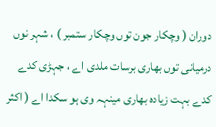دوران ( وچکار جون توں وچکار ستمبر ) ، شہر نوں درمیانی توں بھاری برسات ملدی اے ، جہڑی کدے کدے بہت زیادہ بھاری مینہہ وی ہو سکدا اے ( اکثر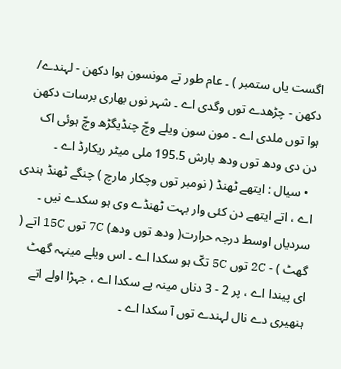اگست یاں ستمبر ) ۔ عام طور تے مونسون ہوا دکھن - لہندے/ دکھن - چڑھدے توں وگدی اے ۔ شہر نوں بھاری برسات دکھن ہوا توں ملدی اے ۔ مون سون ویلے وچّ چنڈیگڑھ وچّ ہوئی اک دن دی ودھ توں ودھ بارش 195.5 ملی میٹر ریکارڈ اے ۔
  • سیال : ایتھے ٹھنڈ ( نومبر توں وچکار مارچ ) چنگے ٹھنڈ ہندی اے ، اتے ایتھے دن کئی وار بہت ٹھنڈے وی ہو سکدے نیں ۔ سردیاں اوسط درجہ حرارت( ودھ توں ودھ) 7C توں 15C اتے ( گھٹ ) - 2C توں 5C تکّ ہو سکدا اے ۔ اس ویلے مینہہ گھٹ ای پیندا اے ، پر 2 - 3 دناں مینہ پے سکدا اے ، جہڑا اولے اتے ہنھیری دے نال لہندے توں آ سکدا اے ۔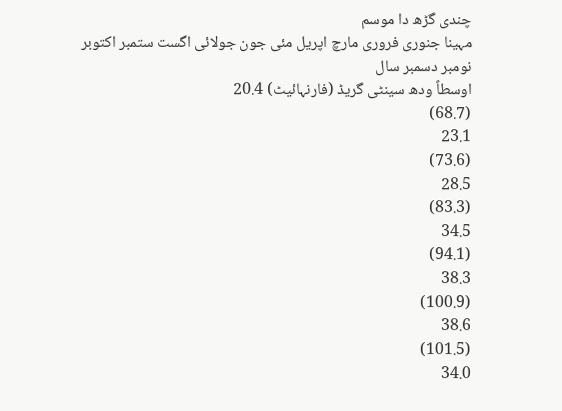چندی گڑھ دا موسم
مہینا جنوری فروری مارچ اپریل مئی جون جولائی اگست ستمبر اکتوبر نومبر دسمبر سال
اوسطاً ودھ سینٹی گریڈ (فارنہائیٹ) 20.4
(68.7)
23.1
(73.6)
28.5
(83.3)
34.5
(94.1)
38.3
(100.9)
38.6
(101.5)
34.0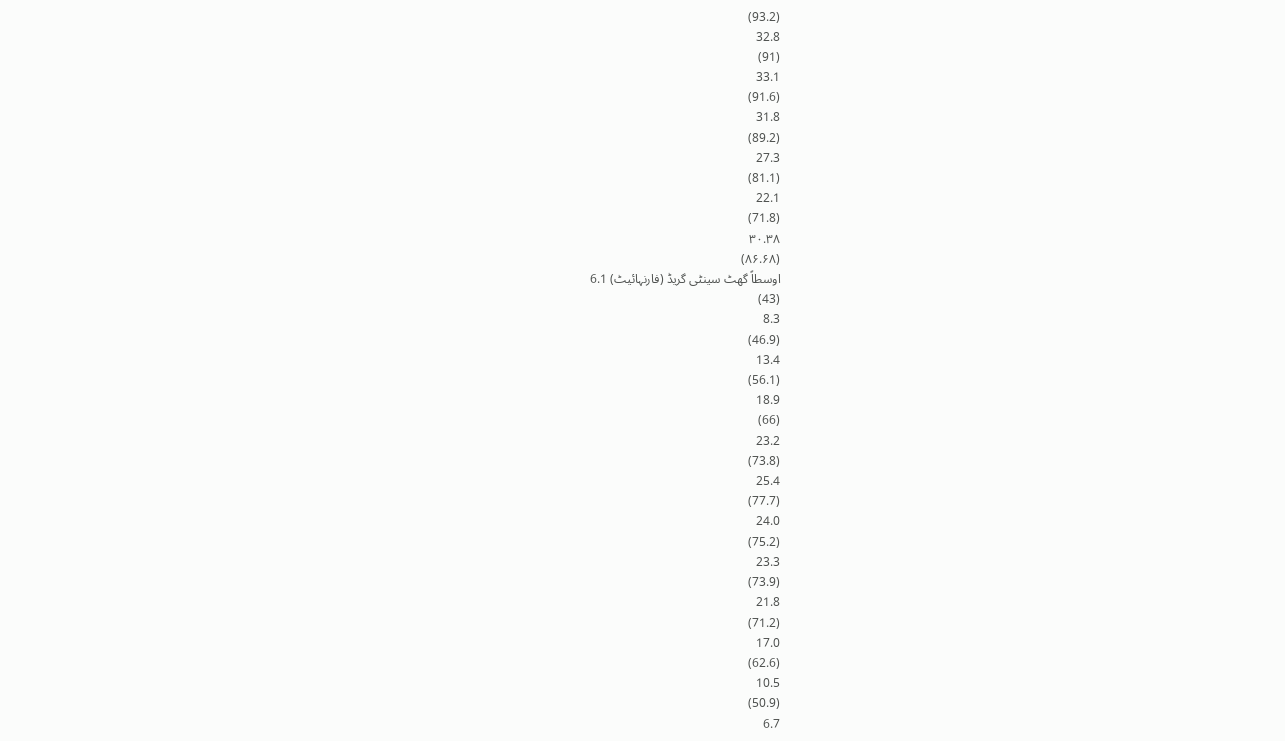(93.2)
32.8
(91)
33.1
(91.6)
31.8
(89.2)
27.3
(81.1)
22.1
(71.8)
۳۰.۳۸
(۸۶.۶۸)
اوسطاً گھٹ سینٹی گریڈ (فارنہائیٹ) 6.1
(43)
8.3
(46.9)
13.4
(56.1)
18.9
(66)
23.2
(73.8)
25.4
(77.7)
24.0
(75.2)
23.3
(73.9)
21.8
(71.2)
17.0
(62.6)
10.5
(50.9)
6.7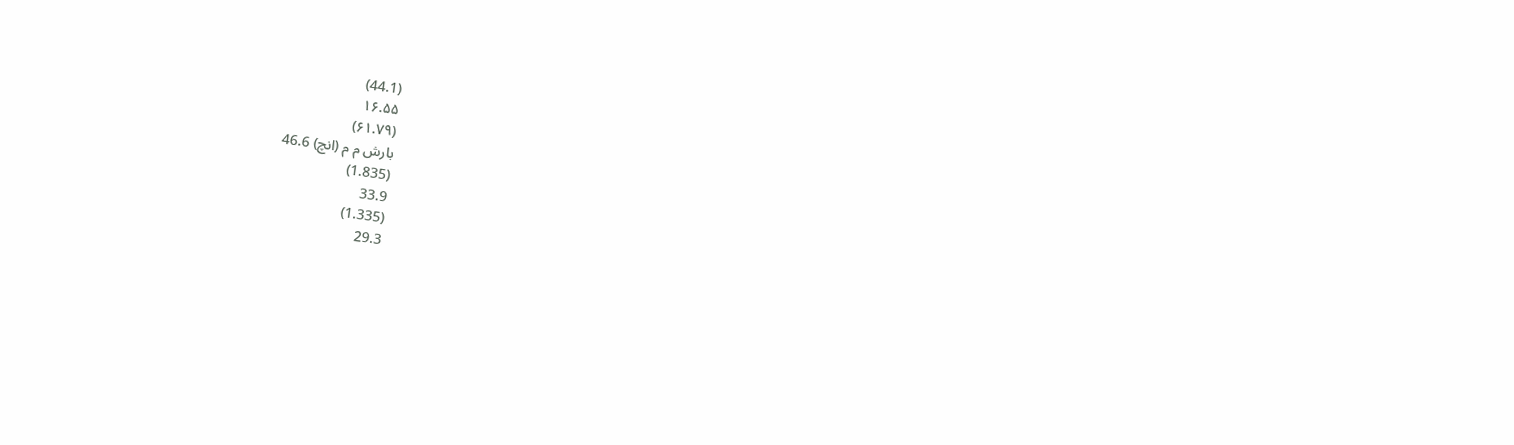(44.1)
۱۶.۵۵
(۶۱.۷۹)
بارش م م (انچ) 46.6
(1.835)
33.9
(1.335)
29.3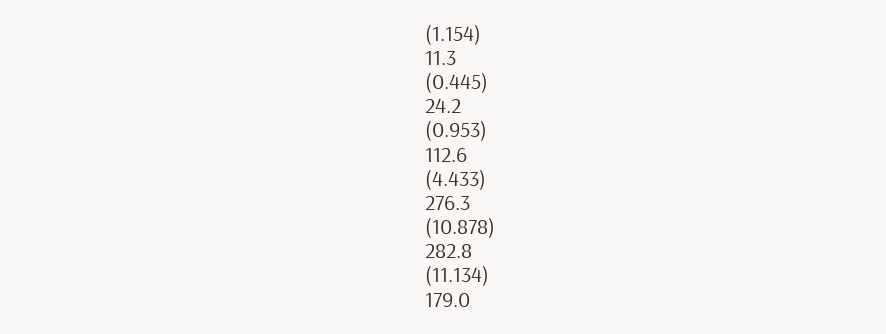(1.154)
11.3
(0.445)
24.2
(0.953)
112.6
(4.433)
276.3
(10.878)
282.8
(11.134)
179.0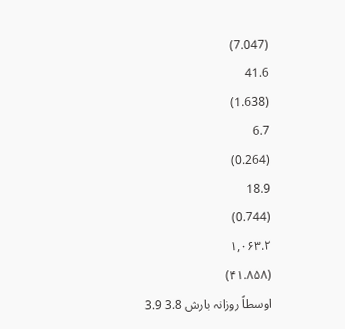(7.047)
41.6
(1.638)
6.7
(0.264)
18.9
(0.744)
۱,۰۶۳.۲
(۴۱.۸۵۸)
اوسطاً روزانہ بارش 3.8 3.9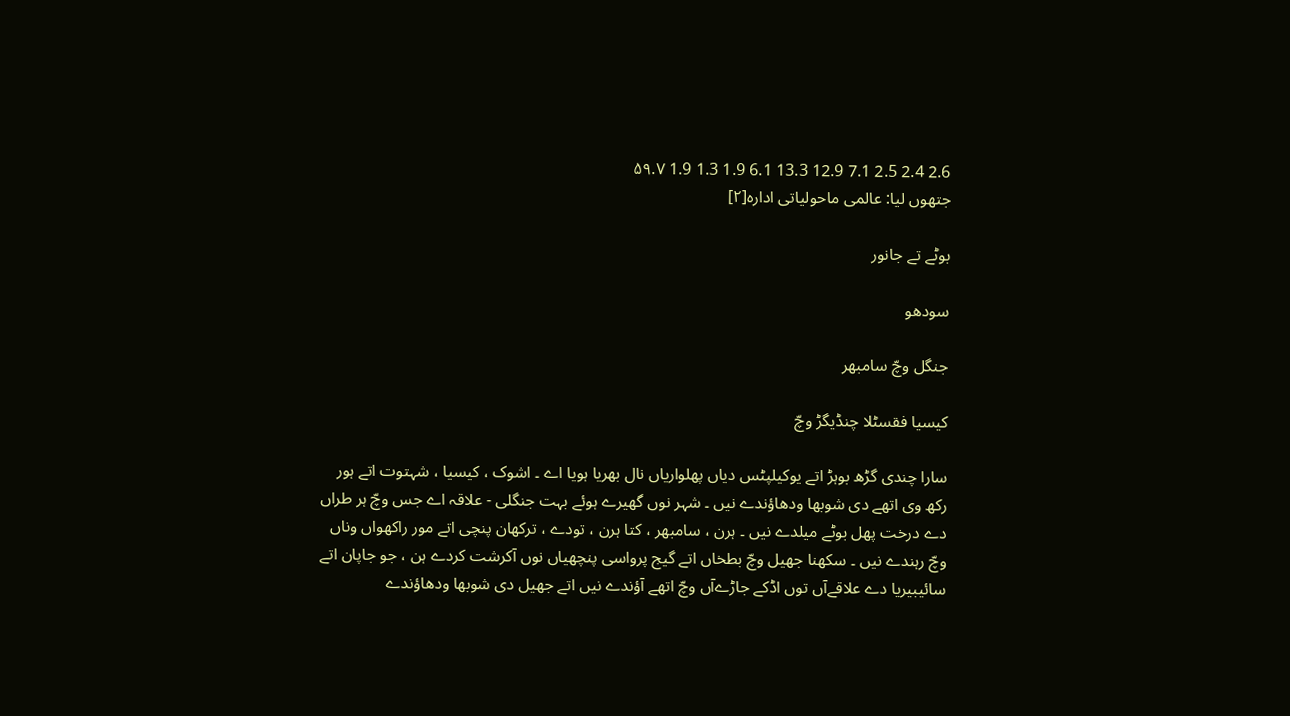2.6 2.4 2.5 7.1 12.9 13.3 6.1 1.9 1.3 1.9 ۵۹.۷
جتھوں لیا: عالمی ماحولیاتی ادارہ[۲]

بوٹے تے جانور

سودھو

جنگل وچّ سامبھر

کیسیا فقسٹلا چنڈیگڑ وچّ

سارا چندی گڑھ بوہڑ اتے یوکیلپٹس دیاں پھلواریاں نال بھریا ہویا اے ۔ اشوک ، کیسیا ، شہتوت اتے ہور رکھ وی اتھے دی شوبھا ودھاؤندے نیں ۔ شہر نوں گھیرے ہوئے بہت جنگلی - علاقہ اے جس وچّ ہر طراں دے درخت پھل بوٹے میلدے نیں ۔ ہرن ، سامبھر ، کتا ہرن ، تودے ، ترکھان پنچی اتے مور راکھواں وناں وچّ رہندے نیں ۔ سکھنا جھیل وچّ بطخاں اتے گیج پرواسی پنچھیاں نوں آکرشت کردے ہن ، جو جاپان اتے سائیبیریا دے علاقےآں توں اڈکے جاڑےآں وچّ اتھے آؤندے نیں اتے جھیل دی شوبھا ودھاؤندے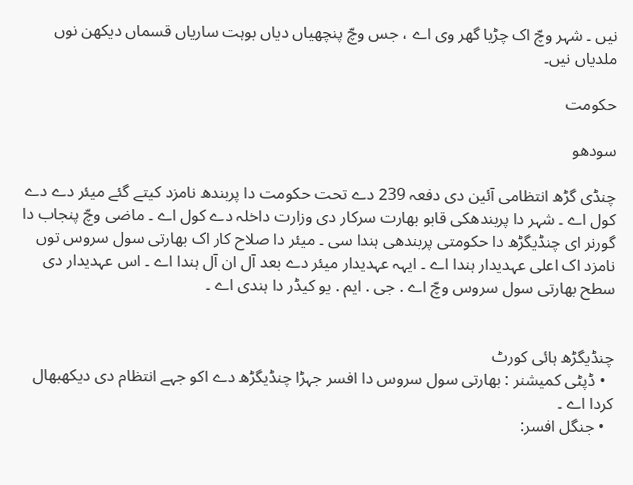نیں ۔ شہر وچّ اک چڑیا گھر وی اے ، جس وچّ پنچھیاں دیاں بوہت ساریاں قسماں دیکھن نوں ملدیاں نیں۔

حکومت

سودھو

چنڈی گڑھ انتظامی آئین دی دفعہ 239 دے تحت حکومت دا پربندھ نامزد کیتے گئے میئر دے دے کول اے ۔ شہر دا پربندھکی قابو بھارت سرکار دی وزارت داخلہ دے کول اے ۔ ماضی وچّ پنجاب دا گورنر ای چنڈیگڑھ دا حکومتی پربندھی ہندا سی ۔ میئر دا صلاح کار اک بھارتی سول سروس توں نامزد اک اعلی عہدیدار ہندا اے ۔ ایہہ عہدیدار میئر دے بعد آل ان آل ہندا اے ۔ اس عہدیدار دی سطح بھارتی سول سروس وچّ اے . جی . ایم . یو کیڈر دا ہندی اے ۔


چنڈیگڑھ ہائی کورٹ
  • ڈپٹی کمیشنر : بھارتی سول سروس دا افسر جہڑا چنڈیگڑھ دے اکو جہے انتظام دی دیکھبھال کردا اے ۔
  • جنگل افسر: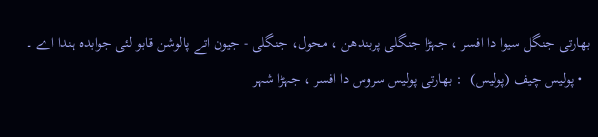بھارتی جنگل سیوا دا افسر ، جہڑا جنگلی پربندھن ، محول، جنگلی - جیون اتے پالوشن قابو لئی جوابدہ ہندا اے ۔
  • پولیس چیف (پولیس)  : بھارتی پولیس سروس دا افسر ، جہڑا شہر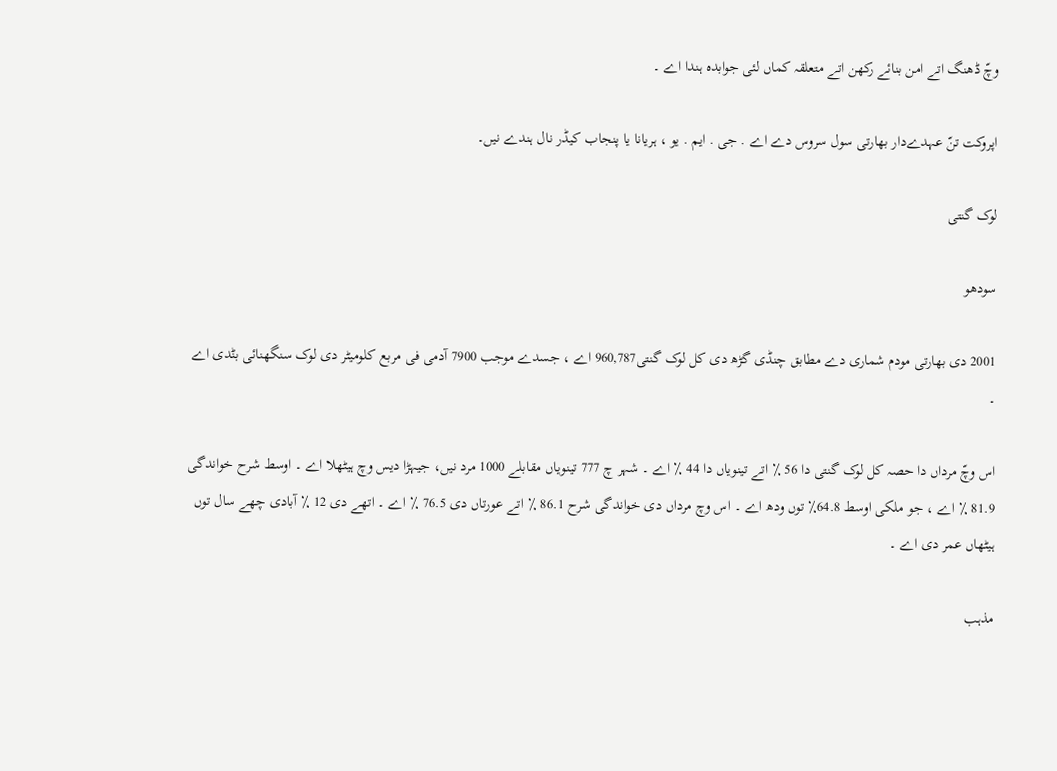وچّ ڈھنگ اتے امن بنائے رکھن اتے متعلقہ کماں لئی جوابدہ ہندا اے ۔

اپروکت تنّ عہدےدار بھارتی سول سروس دے اے . جی . ایم . یو ، ہریانا یا پنجاب کیڈر نال ہندے نیں۔

لوک گنتی

سودھو

2001 دی بھارتی مودم شماری دے مطابق چنڈی گڑھ دی کل لوک گنتی960,787 اے ، جسدے موجب 7900 آدمی فی مربع کلومیٹر دی لوک سنگھنائی بݨدی اے ۔

اس وچّ مرداں دا حصہ کل لوک گنتی دا 56 ٪ اتے تینویاں دا 44 ٪ اے ۔ شہر چ 777 تینویاں مقابلے 1000 مرد نیں، جیہڑا دیس وچ ہیٹھلا اے ۔ اوسط شرح خواندگی 81.9 ٪ اے ، جو ملکی اوسط 64.8٪ توں ودھ اے ۔ اس وچ مرداں دی خواندگی شرح 86.1 ٪ اتے عورتاں دی 76.5 ٪ اے ۔ اتھے دی 12 ٪ آبادی چھے سال توں ہیٹھاں عمر دی اے ۔

مذہب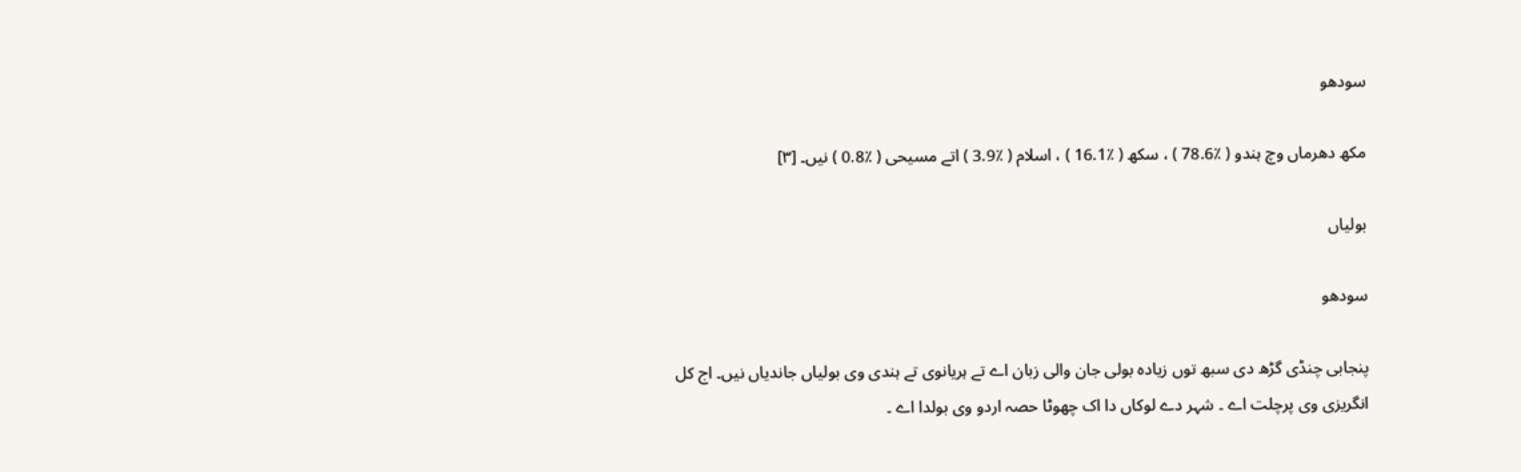سودھو

مکھ دھرماں وچ ہندو ( ٪78.6 ) ، سکھ ( ٪16.1 ) ، اسلام ( ٪3.9 ) اتے مسیحی ( ٪0.8 ) نیں۔ [۳]

بولیاں

سودھو

پنجابی چنڈی گڑھ دی سبھ توں زیادہ بولی جان والی زبان اے تے ہریانوی تے ہندی وی بولیاں جاندیاں نیں۔ اج کل انگریزی وی پرچلت اے ۔ شہر دے لوکاں دا اک چھوٹا حصہ اردو وی بولدا اے ۔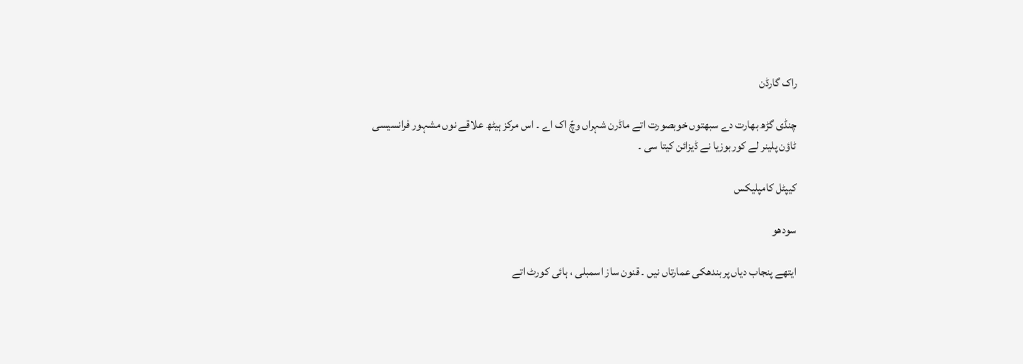راک گارڈن

چنڈی گڑھ بھارت دے سبھتوں خوبصورت اتے ماڈرن شہراں وچّ اک اے ۔ اس مرکز ہیٹھ علاقے نوں مشہور فرانسیسی ٹاؤن پلینر لے کوربوزیا نے ڈیزائن کیتا سی ۔

کیپٹل کامپلیکس

سودھو

ایتھے پنجاب دیاں پربندھکی عمارتاں نیں ۔ قنون ساز اسمبلی ، ہائی کورٹ اتے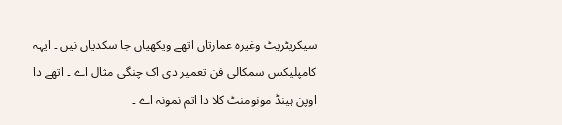سیکریٹریٹ وغیرہ عمارتاں اتھے ویکھیاں جا سکدیاں نیں ۔ ایہہ کامپلیکس سمکالی فن تعمیر دی اک چنگی مثال اے ۔ اتھے دا اوپن ہینڈ مونومنٹ کلا دا اتم نمونہ اے ۔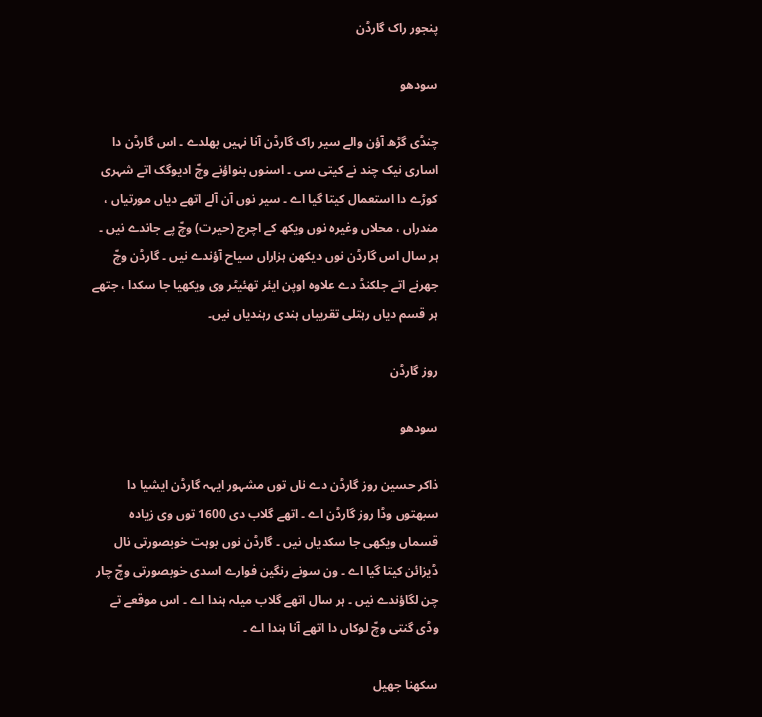پنجور راک گارڈن

سودھو

چنڈی گڑھ آؤن والے سیر راک گارڈن آنا نہیں بھلدے ۔ اس گارڈن دا اساری نیک چند نے کیتی سی ۔ اسنوں بنواؤنے وچّ ادیوگک اتے شہری کوڑے دا استعمال کیتا گیا اے ۔ سیر نوں آن آلے اتھے دیاں مورتیاں ، مندراں ، محلاں وغیرہ نوں ویکھ کے اچرج (حیرت) وچّ پے جاندے نیں ۔ ہر سال اس گارڈن نوں دیکھن ہزاراں سیاح آؤندے نیں ۔ گارڈن وچّ جھرنے اتے جلکنڈ دے علاوہ اوپن ایئر تھئیٹر وی ویکھیا جا سکدا ، جتھے ہر قسم دیاں رہتلی تقریباں ہندی رہندیاں نیں۔

روز گارڈن

سودھو

ذاکر حسین روز گارڈن دے ناں توں مشہور ایہہ گارڈن ایشیا دا سبھتوں وڈا روز گارڈن اے ۔ اتھے گلاب دی 1600 توں وی زیادہ قسماں ویکھی جا سکدیاں نیں ۔ گارڈن نوں بوہت خوبصورتی نال ڈیزائن کیتا گیا اے ۔ ون سونے رنگین فوارے اسدی خوبصورتی وچّ چار چن لگاؤندے نیں ۔ ہر سال اتھے گلاب میلہ ہندا اے ۔ اس موقعے تے وڈی گنتی وچّ لوکاں دا اتھے آنا ہندا اے ۔

سکھنا جھیل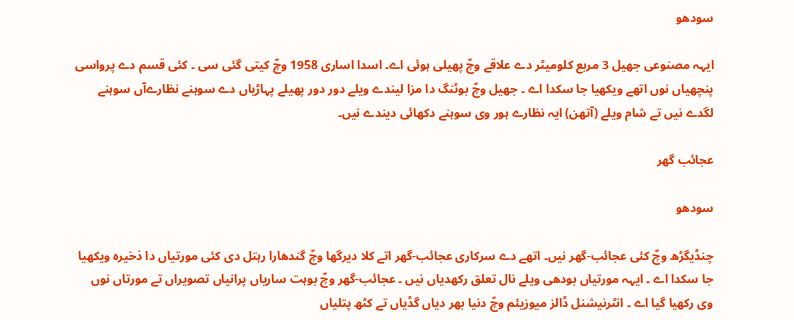سودھو

ایہہ مصنوعی جھیل 3 مربع کلومیٹر دے علاقے وچّ پھیلی ہوئی اے۔ اسدا اساری 1958 وچّ کیتی گئی سی ۔ کئی قسم دے پرواسی پنچھیاں نوں اتھے ویکھیا جا سکدا اے ۔ جھیل وچّ بوٹنگ دا مزا لیندے ویلے دور دور پھیلے پہاڑیاں دے سوہنے نظارےآں سوہنے لگدے نیں تے شام ویلے (آتھن) ایہ نظارے ہور وی سوہنے دکھائی دیندے نیں۔

عجائب گھر

سودھو

چنڈیگڑھ وچّ کئی عجائب-گھر نیں۔ اتھے دے سرکاری عجائب-گھر اتے کلا دیرگھا وچّ گندھارا رہتل دی کئی مورتیاں دا ذخیرہ ویکھیا جا سکدا اے ۔ ایہہ مورتیاں بودھی ویلے نال تعلق رکھدیاں نیں ۔ عجائب-گھر وچّ بوہت ساریاں پرانیاں تصویراں تے مورتاں نوں وی رکھیا گیا اے ۔ انٹرنیشنل ڈالز میوزیئم وچّ دنیا بھر دیاں گڈیاں تے کٹھ پتلیاں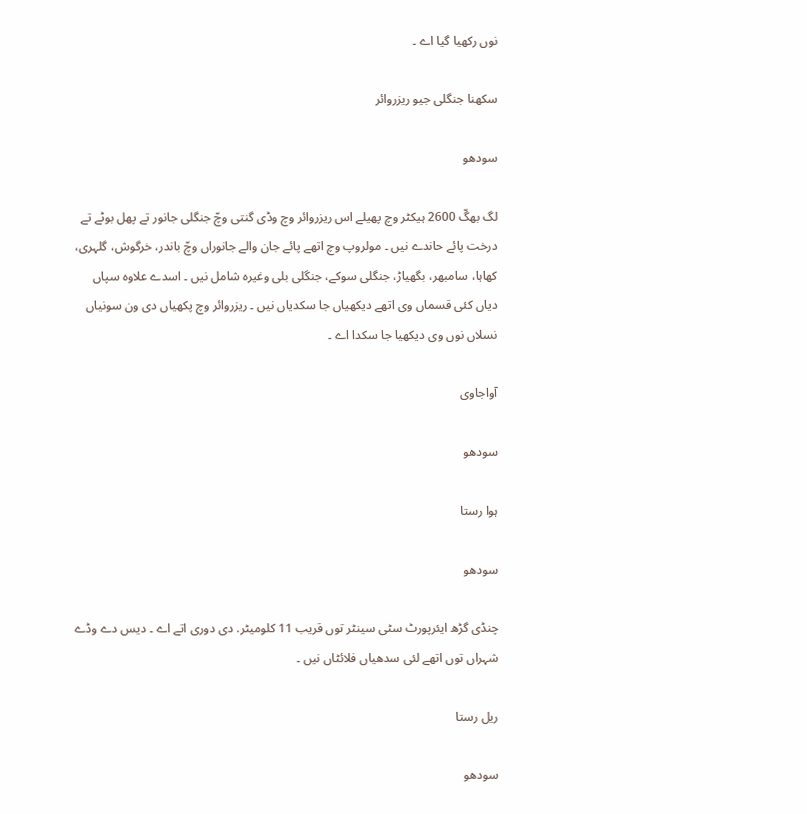نوں رکھیا گیا اے ۔

سکھنا جنگلی جیو ریزروائر

سودھو

لگ بھگّ 2600 ہیکٹر وچ پھیلے اس ریزروائر وچ وڈی گنتی وچّ جنگلی جانور تے پھل بوٹے تے درخت پائے حاندے نیں ۔ مولروپ وچ اتھے پائے جان والے جانوراں وچّ باندر، خرگوش، گلہری، کھاہا، سامبھر، بگھیاڑ، جنگلی سوکے، جنگلی بلی وغیرہ شامل نیں ۔ اسدے علاوہ سپاں دیاں کئی قسماں وی اتھے دیکھیاں جا سکدیاں نیں ۔ ریزروائر وچ پکھیاں دی ون سونیاں نسلاں نوں وی دیکھیا جا سکدا اے ۔

آواجاوی

سودھو

ہوا رستا

سودھو

چنڈی گڑھ ایئرپورٹ سٹی سینٹر توں قریب 11 کلومیٹر. دی دوری اتے اے ۔ دیس دے وڈے شہراں توں اتھے لئی سدھیاں فلائٹاں نیں ۔

ریل رستا

سودھو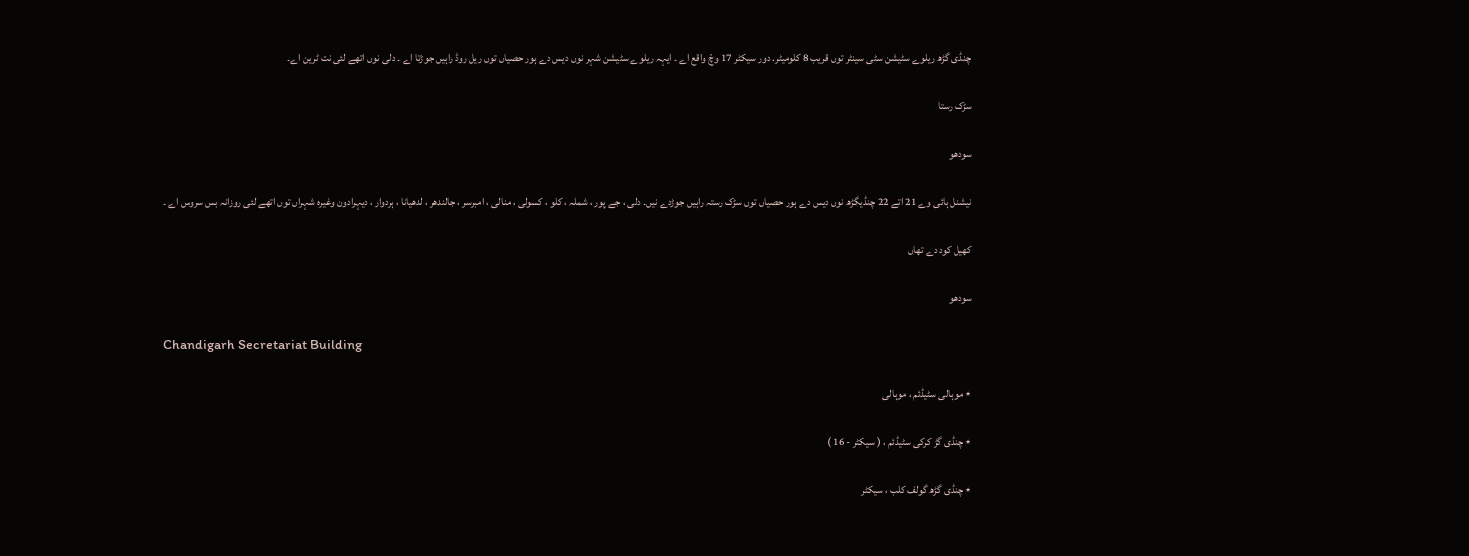چنڈی گڑھ ریلوے سٹیشن سٹی سینٹر توں قریب 8 کلومیٹر. دور سیکٹر 17 وچّ واقع اے ۔ ایہہ ریلوے سٹیشن شہر نوں دیس دے ہور حصیاں توں ریل روڈ راہیں جوڑتا اے ۔ دلی نوں اتھے لئی نت ٹرین اے۔

سڑک رستا

سودھو

نیشنل ہائی وے 21 اتے 22 چنڈیگڑھ نوں دیس دے ہور حصیاں توں سڑک رستہ راہیں جوڑدے نیں۔ دلی ، جے پور ، شملہ ، کلو ، کسولی ، منالی ، امبرسر ، جالندھر ، لدھیانا ، ہردوار ، دیہرادون وغیرہ شہراں توں اتھے لئی روزانہ بس سروس اے ۔

کھیل کود دے تھاں

سودھو

Chandigarh Secretariat Building

٭ موہالی سٹیڈئم ، موہالی

٭ چنڈی گڑ کرکی سٹیڈئم ، ( سیکٹر - 16 )

٭ چنڈی گڑھ گولف کلب ، سیکٹر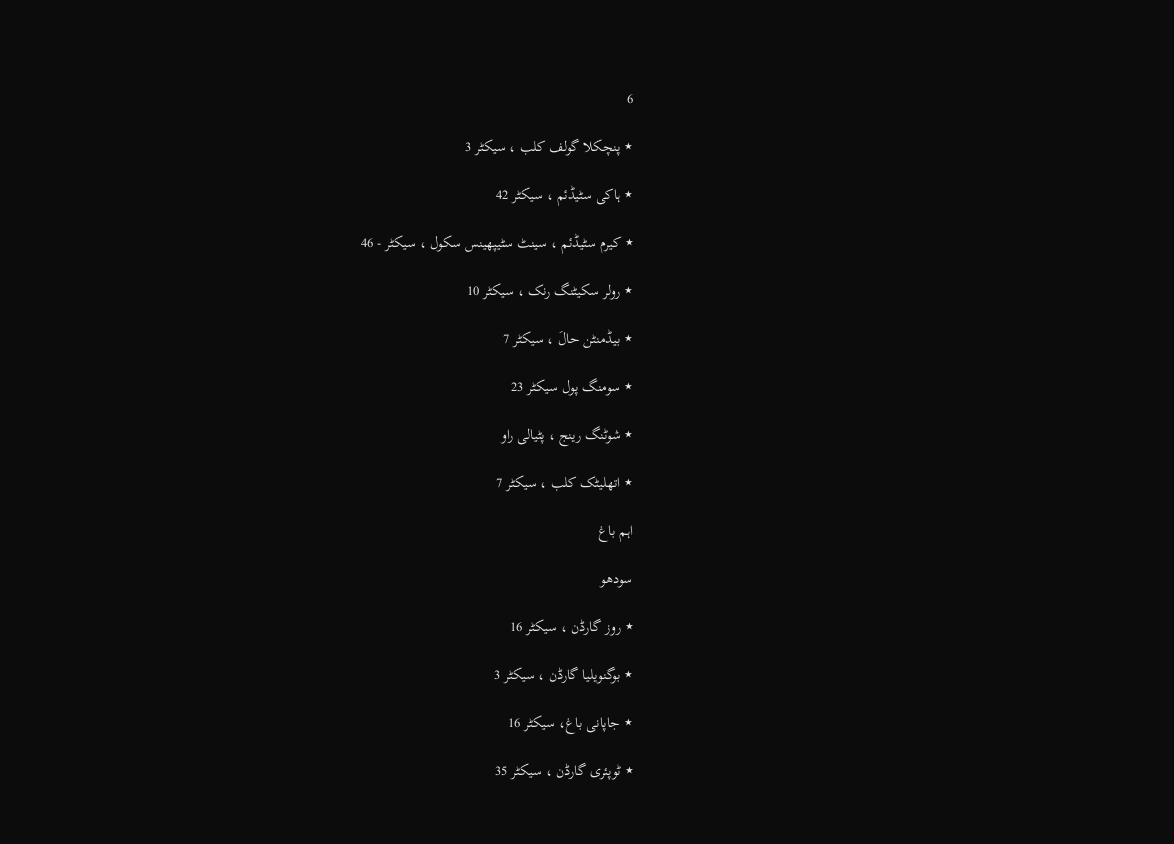6

٭ پنچکلا گولف کلب ، سیکٹر 3

٭ ہاکی سٹیڈئم ، سیکٹر 42

٭ کیرم سٹیڈئم ، سینٹ سٹیپھینس سکول ، سیکٹر - 46

٭ رولر سکیٹنگ رنک ، سیکٹر 10

٭ بیڈمنٹن حالَ ، سیکٹر 7

٭ سومنگ پول سیکٹر 23

٭ شوٹنگ رینج ، پٹیالی راو

٭ اتھلیٹک کلب ، سیکٹر 7

اہم باغ

سودھو

٭ روز گارڈن ، سیکٹر 16

٭ بوگنویلیا گارڈن ، سیکٹر 3

٭ جاپانی باغ، سیکٹر 16

٭ ٹوپئری گارڈن ، سیکٹر 35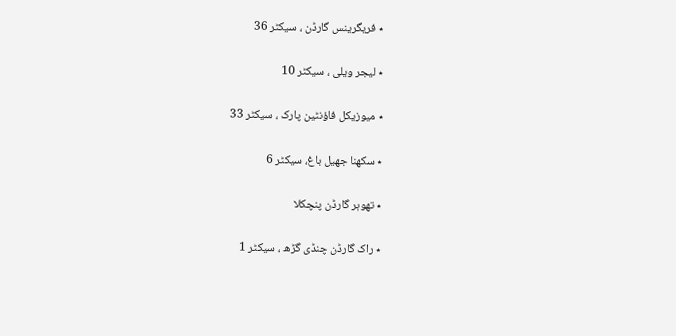٭ فریگرینس گارڈن ، سیکٹر 36

٭ لیجر ویلی ، سیکٹر 10

٭ میوزیکل فاؤنٹین پارک ، سیکٹر 33

٭ سکھنا جھیل باغ، سیکٹر 6

٭ تھوہر گارڈن پنچکلا

٭ راک گارڈن چنڈی گڑھ ، سیکٹر 1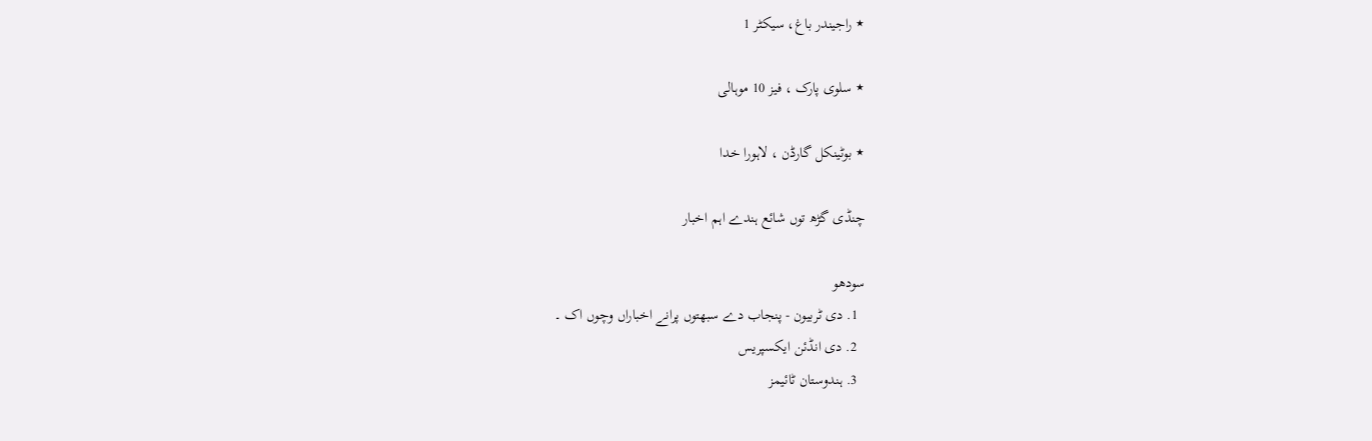٭ راجیندر باغ، سیکٹر 1

٭ سلوی پارک ، فیز 10 موہالی

٭ بوٹینکل گارڈن ، لاہورا خدا

چنڈی گڑھ توں شائع ہندے اہم اخبار

سودھو
  1. دی ٹربیون - پنجاب دے سبھتوں پرانے اخباراں وچوں اک ۔
  2. دی انڈئن ایکسپریس
  3. ہندوستان ٹائیمز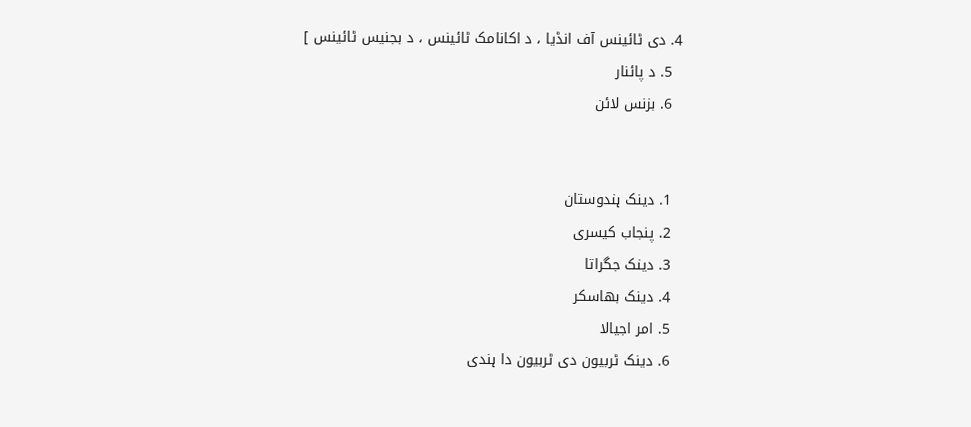4. دی ٹائینس آف انڈیا ، د اکانامک ٹائینس ، د بجنیس ٹائینس ]
  5. د پائنار
  6. بزنس لائن


  1. دینک ہندوستان
  2. پنجاب کیسری
  3. دینک جگراتا
  4. دینک بھاسکر
  5. امر اجیالا
  6. دینک ٹربیون دی ٹربیون دا ہندی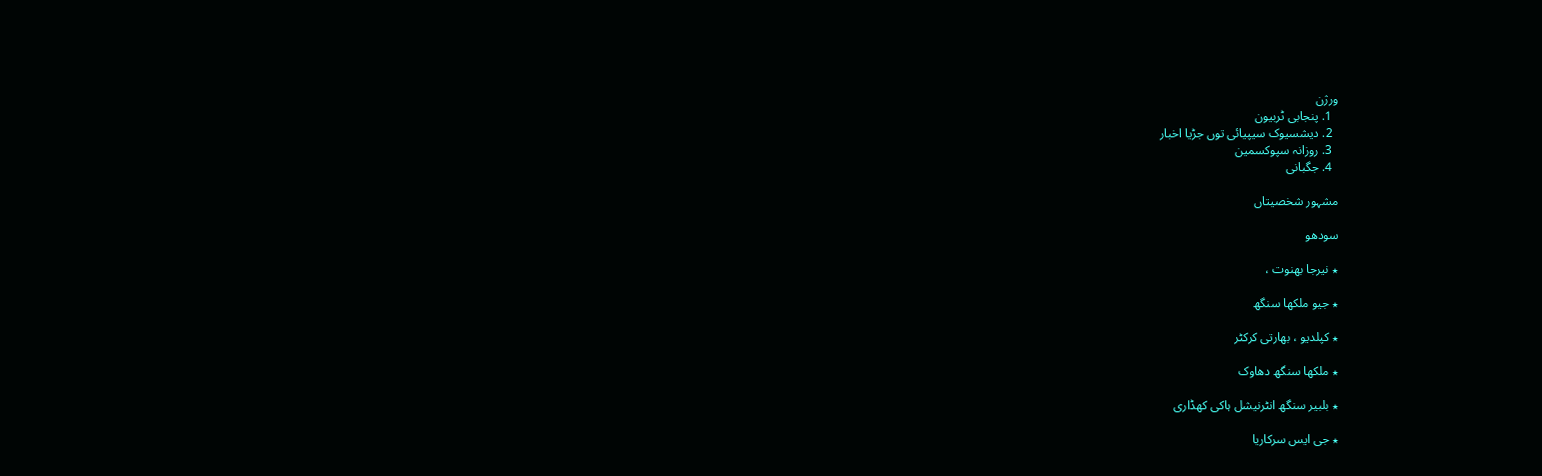ورژن
  1. پنجابی ٹربیون
  2. دیشسیوک سیپیائی توں جڑیا اخبار
  3. روزانہ سپوکسمین
  4. جگبانی

مشہور شخصیتاں

سودھو

٭ نیرجا بھنوت ،

٭ جیو ملکھا سنگھ

٭ کپلدیو ، بھارتی کرکٹر

٭ ملکھا سنگھ دھاوک

٭ بلبیر سنگھ انٹرنیشل ہاکی کھڈاری

٭ جی ایس سرکاریا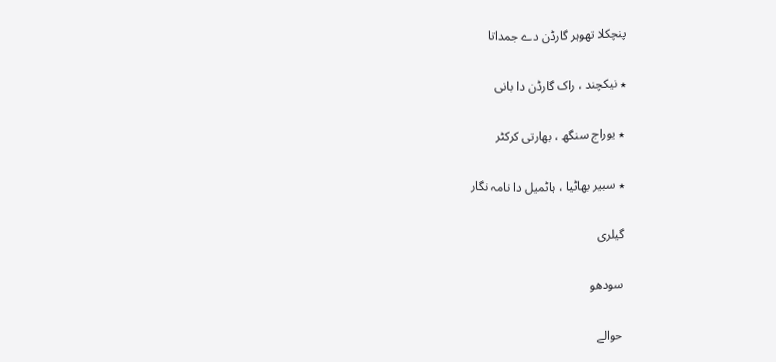پنچکلا تھوہر گارڈن دے جمداتا

٭ نیکچند ، راک گارڈن دا بانی

٭ یوراج سنگھ ، بھارتی کرکٹر

٭ سبیر بھاٹیا ، ہاٹمیل دا نامہ نگار

گیلری

سودھو

حوالے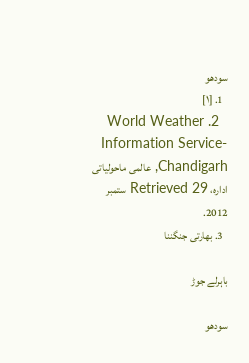سودھو
  1. [۱]
  2. World Weather Information Service-Chandigarh, عالمی ماحولیاتی ادارہ، Retrieved 29 ستمبر 2012.
  3. بھارتی جنگننا

باہرلے جوڑ

سودھو